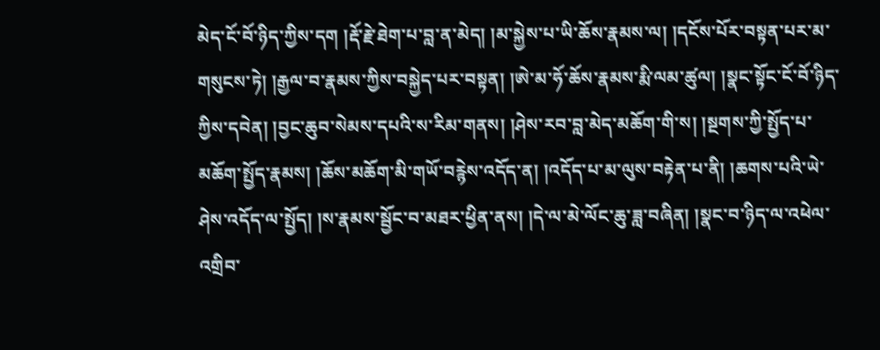མེད་ངོ་བོ་ཉིད་ཀྱིས་དག །རྡོ་རྗེ་ཐེག་པ་བླ་ན་མེད། །མ་སྐྱེས་པ་ཡི་ཆོས་རྣམས་ལ། །དངོས་པོར་བསྟན་པར་མ་གསུངས་ཏེ། །རྒྱལ་བ་རྣམས་ཀྱིས་བསྐྱེད་པར་བསྟན། །ཨེ་མ་ཧོ་ཆོས་རྣམས་རྨི་ལམ་ཚུལ། །སྣང་སྟོང་ངོ་བོ་ཉིད་ཀྱིས་དབེན། །བྱང་ཆུབ་སེམས་དཔའི་ས་རིམ་གནས། །ཤེས་རབ་བླ་མེད་མཆོག་གི་ས། །སྔགས་ཀྱི་སྤྱོད་པ་མཆོག་སྤྱོད་རྣམས། །ཆོས་མཆོག་མི་གཡོ་བརྙེས་འདོད་ན། །འདོད་པ་མ་ལུས་བརྟེན་པ་ནི། །ཆགས་པའི་ཡེ་ཤེས་འདོད་ལ་སྤྱོད། །ས་རྣམས་སྦྱོང་བ་མཐར་ཕྱིན་ནས། །དེ་ལ་མེ་ལོང་ཆུ་ཟླ་བཞིན། །སྣང་བ་ཉིད་ལ་འཕེལ་འགྲིབ་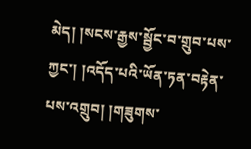མེད། །སངས་རྒྱས་སྦྱོང་བ་གྲུབ་པས་ཀྱང་། །འདོད་པའི་ཡོན་ཏན་བརྟེན་པས་འགྲུབ། །གཟུགས་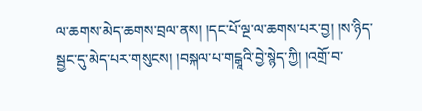ལ་ཆགས་མེད་ཆགས་བྲལ་ནས། །དང་པོ་ལྔ་ལ་ཆགས་པར་བྱ། །ས་ཉིད་སྦྱང་དུ་མེད་པར་གསུངས། །བསྐལ་པ་གངྒཱའི་བྱེ་སྙེད་ཀྱི། །འགྲོ་བ་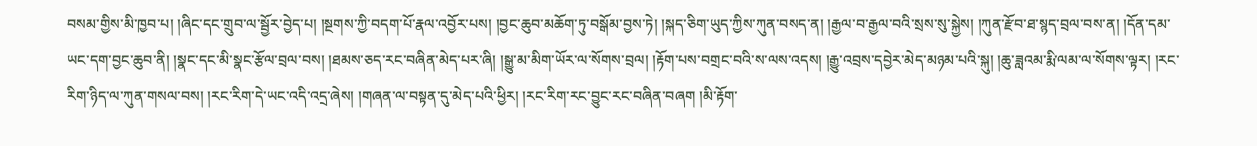བསམ་གྱིས་མི་ཁྱབ་པ། །ཞིང་དང་གྲུབ་ལ་སྦྱོར་བྱེད་པ། །སྔགས་ཀྱི་བདག་པོ་རྣལ་འབྱོར་པས། །བྱང་ཆུབ་མཆོག་ཏུ་བསྒོམ་བྱས་ཏེ། །སྐད་ཅིག་ཡུད་ཀྱིས་ཀུན་བསད་ན། །རྒྱལ་བ་རྒྱལ་བའི་སྲས་སུ་སྐྱེས། །ཀུན་རྫོབ་ཐ་སྙད་བྲལ་བས་ན། །དོན་དམ་ཡང་དག་བྱང་ཆུབ་ནི། །སྣང་དང་མི་སྣང་རྩོལ་བྲལ་བས། །ཐམས་ཅད་རང་བཞིན་མེད་པར་ཞི། །སྒྱུ་མ་མིག་ཡོར་ལ་སོགས་བྲལ། །རྟོག་པས་བགྲང་བའི་ས་ལས་འདས། །རྒྱུ་འབྲས་དབྱེར་མེད་མཉམ་པའི་སྐུ། །ཆུ་ཟླའམ་རྨི་ལམ་ལ་སོགས་ལྟར། །རང་རིག་ཉིད་ལ་ཀུན་གསལ་བས། །རང་རིག་དེ་ཡང་འདི་འདྲ་ཞེས། །གཞན་ལ་བསྟན་དུ་མེད་པའི་ཕྱིར། །རང་རིག་རང་བྱུང་རང་བཞིན་བཞག །མི་རྟོག་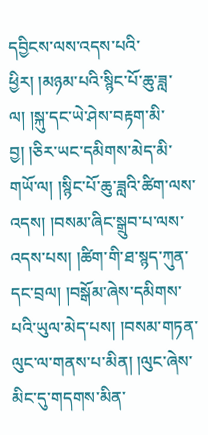དབྱིངས་ལས་འདས་པའི་ཕྱིར། །མཉམ་པའི་སྙིང་པོ་ཆུ་ཟླ་ལ། །སྐུ་དང་ཡེ་ཤེས་བརྟག་མི་བྱ། །ཅིར་ཡང་དམིགས་མེད་མི་གཡོ་ལ། །སྙིང་པོ་ཆུ་ཟླའི་ཚིག་ལས་འདས། །བསམ་ཞིང་སྒྲུབ་པ་ལས་འདས་པས། །ཚིག་གི་ཐ་སྙད་ཀུན་དང་བྲལ། །བསྒོམ་ཞེས་དམིགས་པའི་ཡུལ་མེད་པས། །བསམ་གཏན་ལུང་ལ་གནས་པ་མིན། །ལུང་ཞེས་མིང་དུ་གདགས་མིན་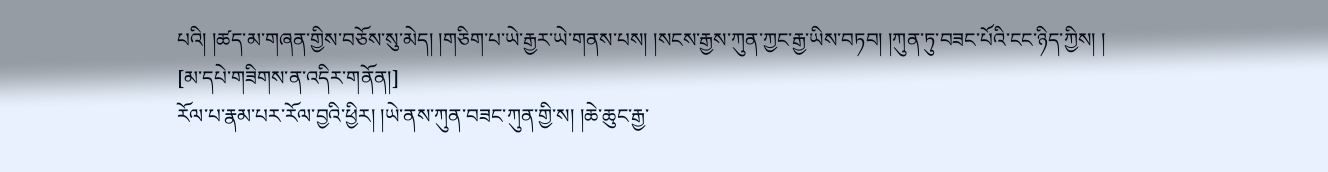པའི། །ཚད་མ་གཞན་གྱིས་བཅོས་སུ་མེད། །གཅིག་པ་ཡེ་རྒྱར་ཡེ་གནས་པས། །སངས་རྒྱས་ཀུན་ཀྱང་རྒྱ་ཡིས་བཏབ། །ཀུན་ཏུ་བཟང་པོའི་ངང་ཉིད་ཀྱིས། །
[མ་དཔེ་གཟིགས་ན་འདིར་གནོན།]
རོལ་པ་རྣམ་པར་རོལ་བྱའི་ཕྱིར། །ཡེ་ནས་ཀུན་བཟང་ཀུན་གྱི་ས། །ཆེ་ཆུང་རྒྱ་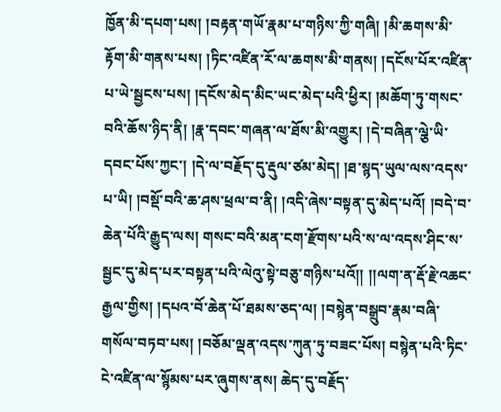ཁྱོན་མི་དཔག་པས། །བརྟན་གཡོ་རྣམ་པ་གཉིས་ཀྱི་གཞི། །མི་ཆགས་མི་རྟོག་མི་གནས་པས། །ཏིང་འཛིན་རོ་ལ་ཆགས་མི་གནས། །དངོས་པོར་འཛིན་པ་ཡེ་སྦྱངས་པས། །དངོས་མེད་མིང་ཡང་མེད་པའི་ཕྱིར། །མཆོག་ཏུ་གསང་བའི་ཆོས་ཉིད་ནི། །རྣ་དབང་གཞན་ལ་ཐོས་མི་འགྱུར། །དེ་བཞིན་ལྕེ་ཡི་དབང་པོས་ཀྱང་། །དེ་ལ་བརྗོད་དུ་རྡུལ་ཙམ་མེད། །ཐ་སྙད་ཡུལ་ལས་འདས་པ་ཡི། །བསྡོ་བའི་ཆ་ཤས་ཕྲལ་བ་ནི། །འདི་ཞེས་བསྟན་དུ་མེད་པའོ། །བདེ་བ་ཆེན་པོའི་རྒྱུད་ལས། གསང་བའི་མན་ངག་རྫོགས་པའི་ས་ལ་འདས་ཤིང་ས་སྦྱང་དུ་མེད་པར་བསྟན་པའི་ལེའུ་སྟེ་བཅུ་གཉིས་པའོ།། །།ལག་ན་རྡོ་རྗེ་འཆང་རྒྱལ་གྱིས། །དཔའ་བོ་ཆེན་པོ་ཐམས་ཅད་ལ། །བསྙེན་བསྒྲུབ་རྣམ་བཞི་གསོལ་བཏབ་པས། །བཅོམ་ལྡན་འདས་ཀུན་ཏུ་བཟང་པོས། བསྙེན་པའི་ཏིང་ངེ་འཛིན་ལ་སྙོམས་པར་ཞུགས་ནས། ཆེད་དུ་བརྗོད་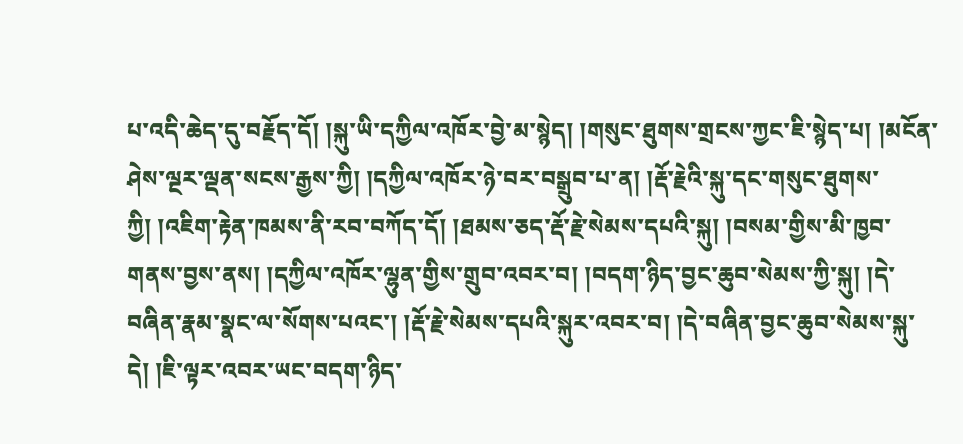པ་འདི་ཆེད་དུ་བརྗོད་དོ། །སྐུ་ཡི་དཀྱིལ་འཁོར་བྱེ་མ་སྙེད། །གསུང་ཐུགས་གྲངས་ཀྱང་ཇི་སྙེད་པ། །མངོན་ཤེས་ལྔར་ལྡན་སངས་རྒྱས་ཀྱི། །དཀྱིལ་འཁོར་ཉེ་བར་བསྒྲུབ་པ་ན། །རྡོ་རྗེའི་སྐུ་དང་གསུང་ཐུགས་ཀྱི། །འཇིག་རྟེན་ཁམས་ནི་རབ་བཀོད་དོ། །ཐམས་ཅད་རྡོ་རྗེ་སེམས་དཔའི་སྐུ། །བསམ་གྱིས་མི་ཁྱབ་གནས་བྱས་ནས། །དཀྱིལ་འཁོར་ལྷུན་གྱིས་གྲུབ་འབར་བ། །བདག་ཉིད་བྱང་ཆུབ་སེམས་ཀྱི་སྐུ། །དེ་བཞིན་རྣམ་སྣང་ལ་སོགས་པའང་། །རྡོ་རྗེ་སེམས་དཔའི་སྐུར་འབར་བ། །དེ་བཞིན་བྱང་ཆུབ་སེམས་སྐུ་དེ། །ཇི་ལྟར་འབར་ཡང་བདག་ཉིད་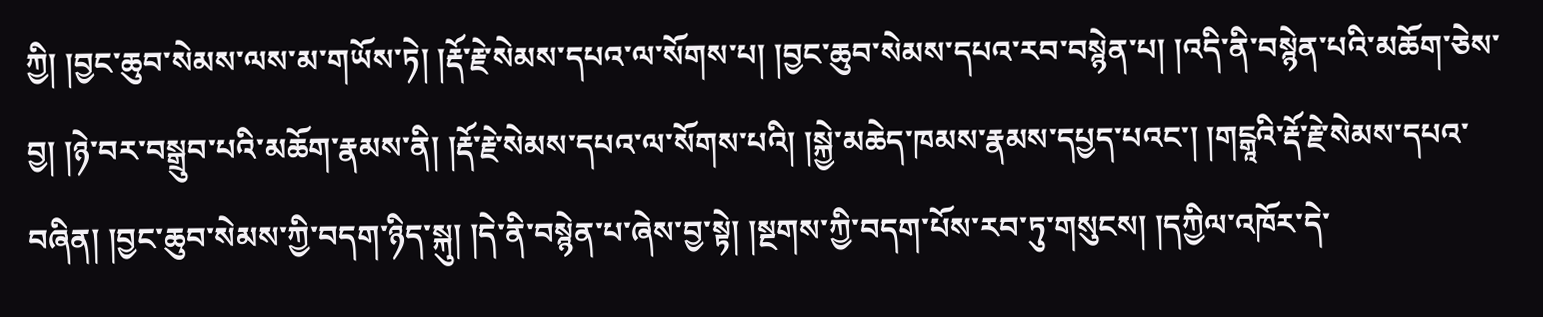ཀྱི། །བྱང་ཆུབ་སེམས་ལས་མ་གཡོས་ཏེ། །རྡོ་རྗེ་སེམས་དཔའ་ལ་སོགས་པ། །བྱང་ཆུབ་སེམས་དཔའ་རབ་བསྙེན་པ། །འདི་ནི་བསྙེན་པའི་མཆོག་ཅེས་བྱ། །ཉེ་བར་བསྒྲུབ་པའི་མཆོག་རྣམས་ནི། །རྡོ་རྗེ་སེམས་དཔའ་ལ་སོགས་པའི། །སྐྱེ་མཆེད་ཁམས་རྣམས་དཔྱད་པའང་། །གངྒཱའི་རྡོ་རྗེ་སེམས་དཔའ་བཞིན། །བྱང་ཆུབ་སེམས་ཀྱི་བདག་ཉིད་སྐུ། །དེ་ནི་བསྙེན་པ་ཞེས་བྱ་སྟེ། །སྔགས་ཀྱི་བདག་པོས་རབ་ཏུ་གསུངས། །དཀྱིལ་འཁོར་དེ་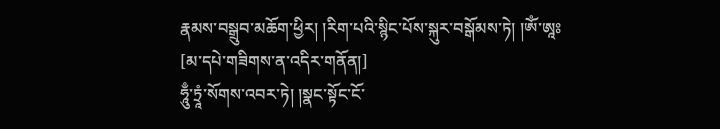རྣམས་བསྒྲུབ་མཆོག་ཕྱིར། །རིག་པའི་སྙིང་པོས་སྐུར་བསྒོམས་ཏེ། །ཨོཾ་ཨཱཿ
[མ་དཔེ་གཟིགས་ན་འདིར་གནོན།]
ཧཱུྃ་ཏྲཱཾ་སོགས་འབར་ཏེ། །སྣང་སྟོང་ངོ་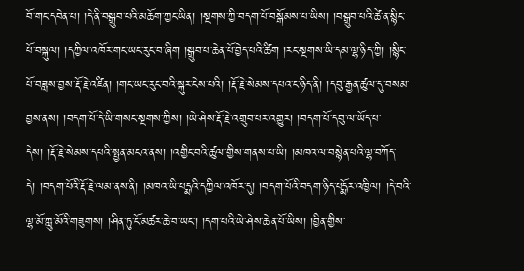བོ་གང་དབེན་པ། །དེ་ནི་བསྒྲུབ་པའི་མཆོག་ཀྱང་ཡིན། །སྔགས་ཀྱི་བདག་པོ་བསྒོམས་པ་ཡིས། །བསྒྲུབ་པའི་ཚེ་ན་སྙིང་པོ་བསྐུལ། །དཀྱིལ་འཁོར་གང་ཡང་རུང་བ་ཞིག །སྒྲུབ་པ་ཆེན་པོ་བྱེད་པའི་ཚིག །རང་སྔགས་ཡི་དམ་ལྷ་ཉིད་ཀྱི། །སྙིང་པོ་བཟླས་བྱས་རྡོ་རྗེ་འཛིན། །གང་ཡང་རུང་བའི་སྐུར་ངེས་པའི། །རྡོ་རྗེ་སེམས་དཔའ་ང་ཉིད་ནི། །དབུ་རྒྱན་ཚུལ་དུ་བསམ་བྱས་ནས། །བདག་པོ་དེ་ཡི་གསང་སྔགས་ཀྱིས། །ཡེ་ཤེས་རྡོ་རྗེ་འགྲུབ་པར་འགྱུར། །བདག་པོ་དབུ་ལ་ཡོད་པ་དེས། །རྡོ་རྗེ་སེམས་དཔའི་སྤྱན་མངའ་ནས། །འགྱིང་བའི་ཚུལ་གྱིས་གནས་པ་ཡི། །མཁའ་ལ་བསྙེན་པའི་ལྷ་བཀོད་དེ། །བདག་པོའི་རྡོ་རྗེ་ལམ་ནས་ནི། །མཁའ་ཡི་པདྨའི་དཀྱིལ་འཁོར་དུ། །བདག་པོའི་བདག་ཉིད་པདྨོར་འཁྱིལ། །དེ་བའི་ལྷ་མོ་ཀླུ་མོའི་གཟུགས། །ཤིན་ཏུ་ངོ་མཚར་ཆེ་བ་ཡང་། །དག་པའི་ཡེ་ཤེས་ཆེན་པོ་ཡིས། །བྱིན་གྱིས་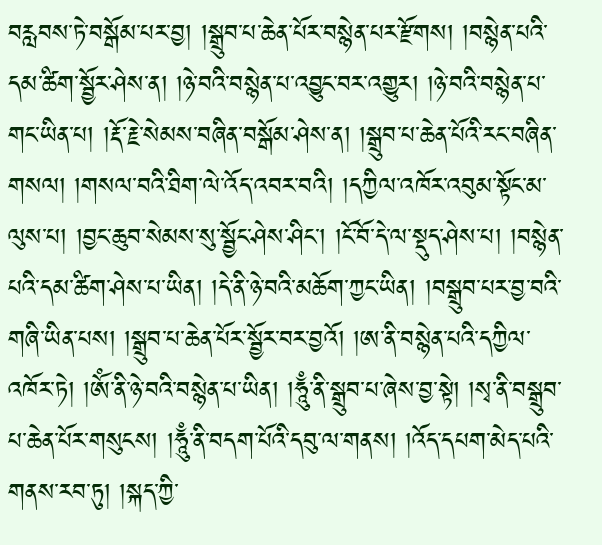བརླབས་ཏེ་བསྒོམ་པར་བྱ། །སྒྲུབ་པ་ཆེན་པོར་བསྙེན་པར་རྫོགས། །བསྙེན་པའི་དམ་ཚིག་སྦྱོར་ཤེས་ན། །ཉེ་བའི་བསྙེན་པ་འབྱུང་བར་འགྱུར། །ཉེ་བའི་བསྙེན་པ་གང་ཡིན་པ། །རྡོ་རྗེ་སེམས་བཞིན་བསྒོམ་ཤེས་ན། །སྒྲུབ་པ་ཆེན་པོའི་རང་བཞིན་གསལ། །གསལ་བའི་ཐིག་ལེ་འོད་འབར་བའི། །དཀྱིལ་འཁོར་འབུམ་སྟོང་མ་ལུས་པ། །བྱང་ཆུབ་སེམས་སུ་སྦྱོང་ཤེས་ཤིང་། །ངོ་བོ་དེ་ལ་སྡུད་ཤེས་པ། །བསྙེན་པའི་དམ་ཚིག་ཤེས་པ་ཡིན། །དེ་ནི་ཉེ་བའི་མཆོག་ཀྱང་ཡིན། །བསྒྲུབ་པར་བྱ་བའི་གཞི་ཡིན་པས། །སྒྲུབ་པ་ཆེན་པོར་སྦྱོར་བར་བྱའོ། །ཨ་ནི་བསྙེན་པའི་དཀྱིལ་འཁོར་ཏེ། །ཨོཾ་ནི་ཉེ་བའི་བསྙེན་པ་ཡིན། །ཧཱུྃ་ནི་སྒྲུབ་པ་ཞེས་བྱ་སྟེ། །སྭ་ནི་བསྒྲུབ་པ་ཆེན་པོར་གསུངས། །ཧཱུྃ་ནི་བདག་པོའི་དབུ་ལ་གནས། །འོད་དཔག་མེད་པའི་གནས་རབ་ཏུ། །སྐད་ཀྱི་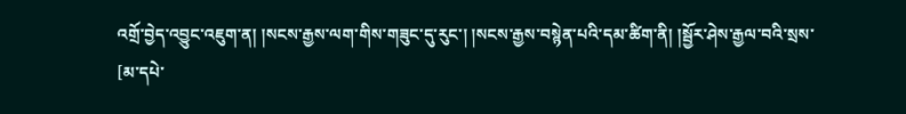འགྲོ་བྱེད་འབྱུང་འཇུག་ན། །སངས་རྒྱས་ལག་གིས་གཟུང་དུ་རུང་། །སངས་རྒྱས་བསྙེན་པའི་དམ་ཚིག་ནི། །སྦྱོར་ཤེས་རྒྱལ་བའི་སྲས་
[མ་དཔེ་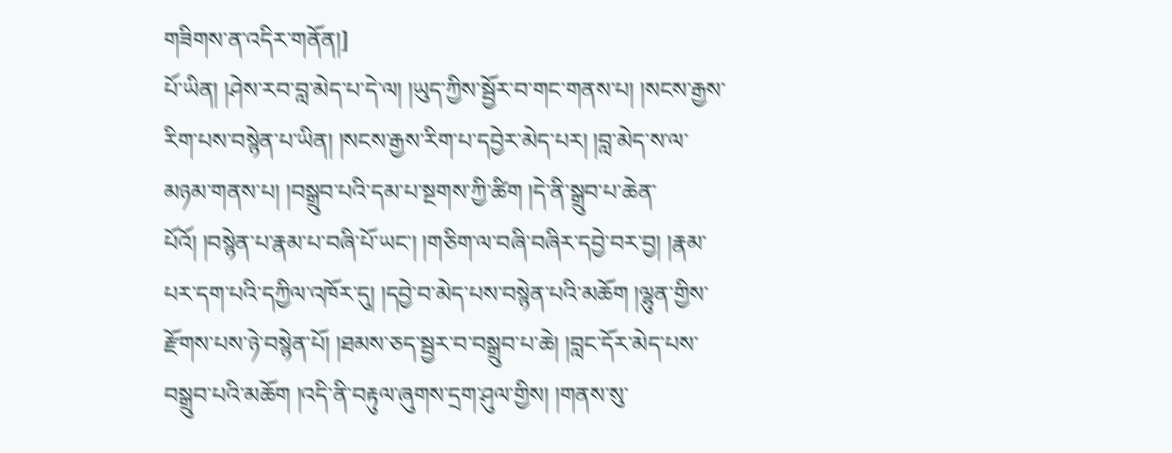གཟིགས་ན་འདིར་གནོན།]
པོ་ཡིན། །ཤེས་རབ་བླ་མེད་པ་དེ་ལ། །ཡུད་ཀྱིས་སྦྱོར་བ་གང་གནས་པ། །སངས་རྒྱས་རིག་པས་བསྙེན་པ་ཡིན། །སངས་རྒྱས་རིག་པ་དབྱེར་མེད་པར། །བླ་མེད་ས་ལ་མཉམ་གནས་པ། །བསྒྲུབ་པའི་དམ་པ་སྔགས་ཀྱི་ཚིག །དེ་ནི་སྒྲུབ་པ་ཆེན་པོའོ། །བསྙེན་པ་རྣམ་པ་བཞི་པོ་ཡང་། །གཅིག་ལ་བཞི་བཞིར་དབྱེ་བར་བྱ། །རྣམ་པར་དག་པའི་དཀྱིལ་འཁོར་དུ། །དབྱེ་བ་མེད་པས་བསྙེན་པའི་མཆོག །ལྷུན་གྱིས་རྫོགས་པས་ཉེ་བསྙེན་པོ། །ཐམས་ཅད་སྦྱར་བ་བསྒྲུབ་པ་ཆེ། །བླང་དོར་མེད་པས་བསྒྲུབ་པའི་མཆོག །འདི་ནི་བརྟུལ་ཞུགས་དྲག་ཤུལ་གྱིས། །གནས་སུ་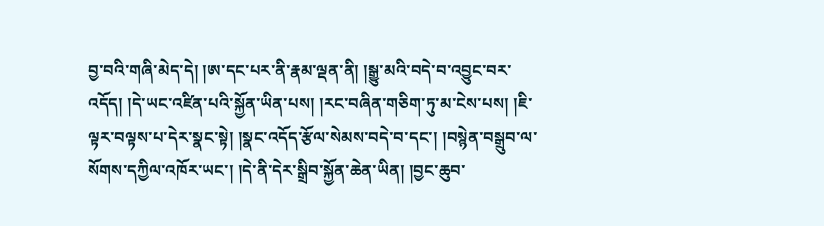བྱ་བའི་གཞི་མེད་དེ། །ཨ་དང་པར་ནི་རྣམ་ལྡན་ནི། །སྒྱུ་མའི་བདེ་བ་འབྱུང་བར་འདོད། །དེ་ཡང་འཛིན་པའི་སྐྱོན་ཡིན་པས། །རང་བཞིན་གཅིག་ཏུ་མ་ངེས་པས། །ཇི་ལྟར་བལྟས་པ་དེར་སྣང་སྟེ། །སྣང་འདོད་རྩོལ་སེམས་བདེ་བ་དང་། །བསྙེན་བསྒྲུབ་ལ་སོགས་དཀྱིལ་འཁོར་ཡང་། །དེ་ནི་དེར་སྒྲིབ་སྐྱོན་ཆེན་ཡིན། །བྱང་ཆུབ་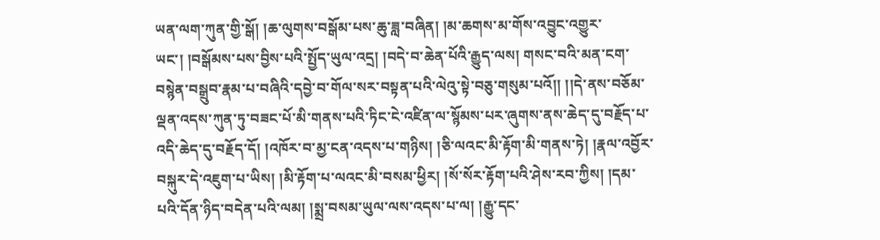ཡན་ལག་ཀུན་གྱི་སྒོ། །ཆ་ལུགས་བསྒོམ་པས་ཆུ་ཟླ་བཞིན། །མ་ཆགས་མ་གོས་འབྱུང་འགྱུར་ཡང་། །བསྒོམས་པས་བྱིས་པའི་སྤྱོད་ཡུལ་འདྲ། །བདེ་བ་ཆེན་པོའི་རྒྱུད་ལས། གསང་བའི་མན་ངག་བསྙེན་བསྒྲུབ་རྣམ་པ་བཞིའི་དབྱེ་བ་གོལ་སར་བསྟན་པའི་ལེའུ་སྟེ་བཅུ་གསུམ་པའོ།། །།དེ་ནས་བཅོམ་ལྡན་འདས་ཀུན་ཏུ་བཟང་པོ་མི་གནས་པའི་ཏིང་ངེ་འཛིན་ལ་སྙོམས་པར་ཞུགས་ནས་ཆེད་དུ་བརྗོད་པ་འདི་ཆེད་དུ་བརྗོད་དོ། །འཁོར་བ་མྱ་ངན་འདས་པ་གཉིས། །ཅི་ལའང་མི་རྟོག་མི་གནས་ཏེ། །རྣལ་འབྱོར་བསྐུར་དེ་འཇུག་པ་ཡིས། །མི་རྟོག་པ་ལའང་མི་བསམ་ཕྱིར། །སོ་སོར་རྟོག་པའི་ཤེས་རབ་ཀྱིས། །དམ་པའི་དོན་ཉིད་བདེན་པའི་ལམ། །སྨྲ་བསམ་ཡུལ་ལས་འདས་པ་ལ། །རྒྱུ་དང་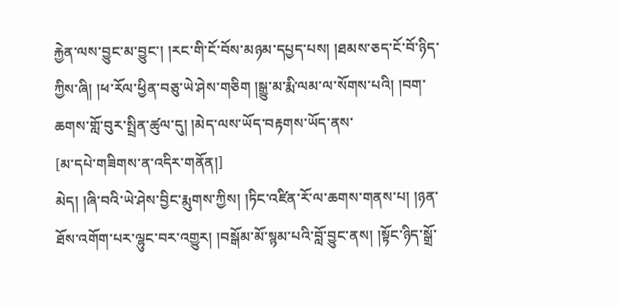རྐྱེན་ལས་བྱུང་མ་བྱུང་། །རང་གི་ངོ་བོས་མཉམ་དཔྱད་པས། །ཐམས་ཅད་ངོ་བོ་ཉིད་ཀྱིས་ཞི། །ཕ་རོལ་ཕྱིན་བཅུ་ཡེ་ཤེས་གཅིག །སྒྱུ་མ་རྨི་ལམ་ལ་སོགས་པའི། །བག་ཆགས་གློ་བུར་སྤྲིན་ཚུལ་དུ། །མེད་ལས་ཡོད་བརྟགས་ཡོད་ནས་
[མ་དཔེ་གཟིགས་ན་འདིར་གནོན།]
མེད། །ཞི་བའི་ཡེ་ཤེས་བྱིང་རྨུགས་ཀྱིས། །ཏིང་འཛིན་རོ་ལ་ཆགས་གནས་པ། །ཉན་ཐོས་འགོག་པར་ལྷུང་བར་འགྱུར། །བསྒོམ་མོ་སྙམ་པའི་བློ་བྱུང་ནས། །སྟོང་ཉིད་སྒྲོ་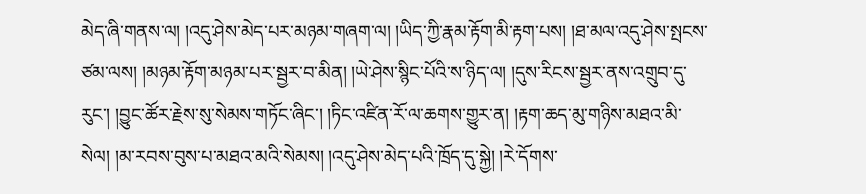མེད་ཞི་གནས་ལ། །འདུ་ཤེས་མེད་པར་མཉམ་གཞག་ལ། །ཡིད་ཀྱི་རྣམ་རྟོག་མི་རྟག་པས། །ཐ་མལ་འདུ་ཤེས་སྤངས་ཙམ་ལས། །མཉམ་རྟོག་མཉམ་པར་སྦྱར་བ་མིན། །ཡེ་ཤེས་སྙིང་པོའི་ས་ཉིད་ལ། །དུས་རིངས་སྦྱར་ནས་འགྲུབ་དུ་རུང་། །བྱུང་ཚོར་རྗེས་སུ་སེམས་གཏོང་ཞིང་། །ཏིང་འཛིན་རོ་ལ་ཆགས་གྱུར་ན། །རྟག་ཆད་མུ་གཉིས་མཐའ་མི་སེལ། །མ་རབས་བུས་པ་མཐའ་མའི་སེམས། །འདུ་ཤེས་མེད་པའི་ཁྲོད་དུ་སྐྱེ། །རེ་དོགས་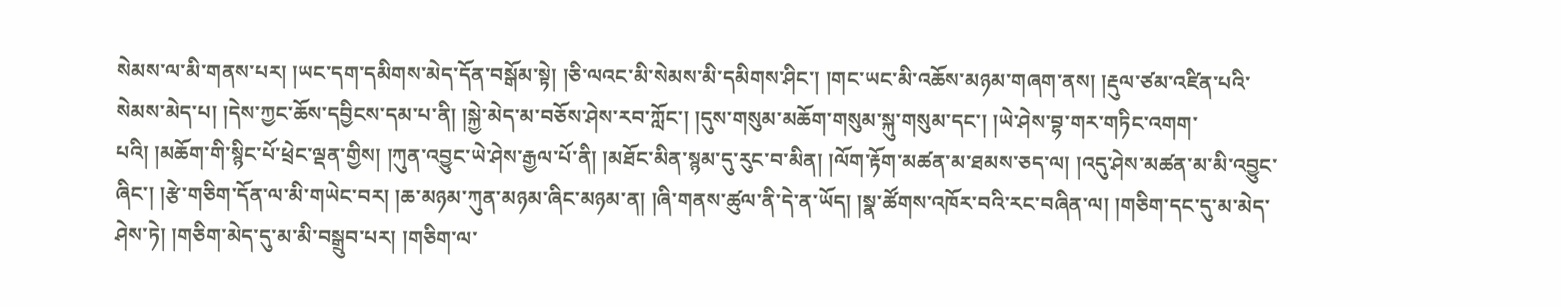སེམས་ལ་མི་གནས་པར། །ཡང་དག་དམིགས་མེད་དོན་བསྒོམ་སྟེ། །ཅི་ལའང་མི་སེམས་མི་དམིགས་ཤིང་། །གང་ཡང་མི་འཆོས་མཉམ་གཞག་ནས། །རྡུལ་ཙམ་འཛིན་པའི་སེམས་མེད་པ། །དེས་ཀྱང་ཆོས་དབྱིངས་དམ་པ་ནི། །སྐྱེ་མེད་མ་བཅོས་ཤེས་རབ་ཀློང་། །དུས་གསུམ་མཆོག་གསུམ་སྐུ་གསུམ་དང་། །ཡེ་ཤེས་བྷ་གར་གཏིང་འགག་པའི། །མཆོག་གི་སྙིང་པོ་ཕྲེང་ལྡན་གྱིས། །ཀུན་འབྱུང་ཡེ་ཤེས་རྒྱལ་པོ་ནི། །མཐོང་མིན་སྙམ་དུ་རུང་བ་མིན། །ལོག་རྟོག་མཚན་མ་ཐམས་ཅད་ལ། །འདུ་ཤེས་མཚན་མ་མི་འབྱུང་ཞིང་། །རྩེ་གཅིག་དོན་ལ་མི་གཡེང་བར། །ཆ་མཉམ་ཀུན་མཉམ་ཞིང་མཉམ་ན། །ཞི་གནས་ཚུལ་ནི་དེ་ན་ཡོད། །སྣ་ཚོགས་འཁོར་བའི་རང་བཞིན་ལ། །གཅིག་དང་དུ་མ་མེད་ཤེས་ཏེ། །གཅིག་མེད་དུ་མ་མི་བསྒྲུབ་པར། །གཅིག་ལ་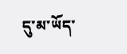དུ་མ་ཡོད་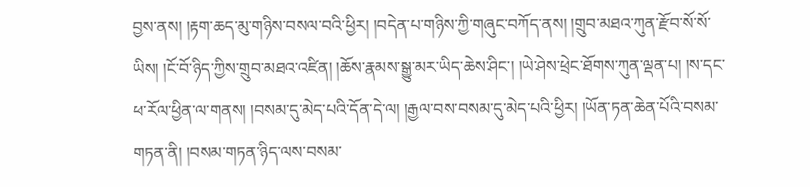བྱས་ནས། །རྟག་ཆད་མུ་གཉིས་བསལ་བའི་ཕྱིར། །བདེན་པ་གཉིས་ཀྱི་གཞུང་བཀོད་ནས། །གྲུབ་མཐའ་ཀུན་རྫོབ་སོ་སོ་ཡིས། །ངོ་བོ་ཉིད་ཀྱིས་གྲུབ་མཐའ་འཛིན། །ཆོས་རྣམས་སྒྱུ་མར་ཡིད་ཆེས་ཤིང་། །ཡེ་ཤེས་ཕྲེང་ཐོགས་ཀུན་ལྡན་པ། །ས་དང་ཕ་རོལ་ཕྱིན་ལ་གནས། །བསམ་དུ་མེད་པའི་དོན་དེ་ལ། །རྒྱལ་བས་བསམ་དུ་མེད་པའི་ཕྱིར། །ཡོན་ཏན་ཆེན་པོའི་བསམ་གཏན་ནི། །བསམ་གཏན་ཉིད་ལས་བསམ་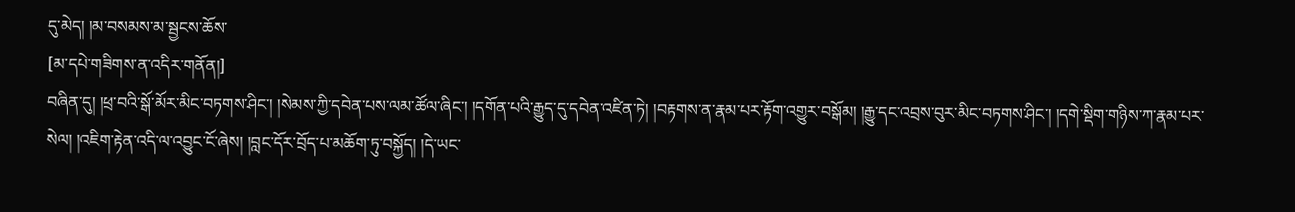དུ་མེད། །མ་བསམས་མ་སྦྱངས་ཆོས་
[མ་དཔེ་གཟིགས་ན་འདིར་གནོན།]
བཞིན་དུ། །ཕྲ་བའི་སྒོ་མོར་མིང་བཏགས་ཤིང་། །སེམས་ཀྱི་དབེན་པས་ལམ་ཚོལ་ཞིང་། །དགོན་པའི་རྒྱུད་དུ་དབེན་འཛིན་ཏེ། །བརྟགས་ན་རྣམ་པར་རྟོག་འགྱུར་བསྒོམ། །རྒྱུ་དང་འབྲས་བུར་མིང་བཏགས་ཤིང་། །དགེ་སྡིག་གཉིས་ཀ་རྣམ་པར་སེལ། །འཇིག་རྟེན་འདི་ལ་འབྱུང་ངོ་ཞེས། །བླང་དོར་བྲོད་པ་མཆོག་ཏུ་བསྐྱོད། །དེ་ཡང་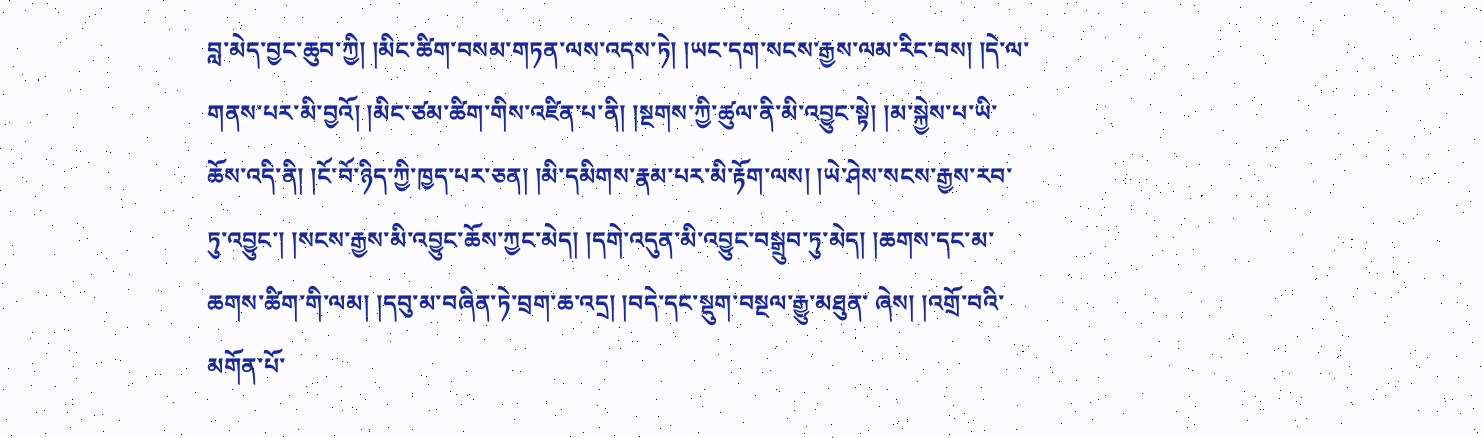བླ་མེད་བྱང་ཆུབ་ཀྱི། །མིང་ཚིག་བསམ་གཏན་ལས་འདས་ཏེ། །ཡང་དག་སངས་རྒྱས་ལམ་རིང་བས། །དེ་ལ་གནས་པར་མི་བྱའོ། །མིང་ཙམ་ཚིག་གིས་འཛིན་པ་ནི། །སྔགས་ཀྱི་ཚུལ་ནི་མི་འབྱུང་སྟེ། །མ་སྐྱེས་པ་ཡི་ཆོས་འདི་ནི། །ངོ་བོ་ཉིད་ཀྱི་ཁྱད་པར་ཅན། །མི་དམིགས་རྣམ་པར་མི་རྟོག་ལས། །ཡེ་ཤེས་སངས་རྒྱས་རབ་ཏུ་འབྱུང་། །སངས་རྒྱས་མི་འབྱུང་ཆོས་ཀྱང་མེད། །དགེ་འདུན་མི་འབྱུང་བསྒྲུབ་ཏུ་མེད། །ཆགས་དང་མ་ཆགས་ཚིག་གི་ལམ། །དབུ་མ་བཞིན་ཏེ་བྲག་ཆ་འདྲ། །བདེ་དང་སྡུག་བསྔལ་རྒྱུ་མཐུན་ ཞེས། །འགྲོ་བའི་མགོན་པོ་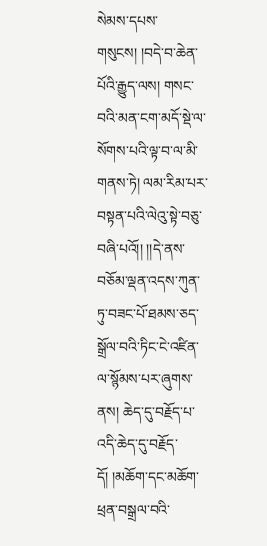སེམས་དཔས་གསུངས། །བདེ་བ་ཆེན་པོའི་རྒྱུད་ལས། གསང་བའི་མན་ངག་མདོ་སྡེ་ལ་སོགས་པའི་ལྟ་བ་ལ་མི་གནས་ཏེ། ལམ་རིམ་པར་བསྟན་པའི་ལེའུ་སྟེ་བཅུ་བཞི་པའོ།། །།དེ་ནས་བཅོམ་ལྡན་འདས་ཀུན་ཏུ་བཟང་པོ་ཐམས་ཅད་སྒྲོལ་བའི་ཏིང་ངེ་འཛིན་ལ་སྙོམས་པར་ཞུགས་ནས། ཆེད་དུ་བརྗོད་པ་འདི་ཆེད་དུ་བརྗོད་དོ། །མཆོག་དང་མཆོག་ཕྲན་བསྒྲལ་བའི་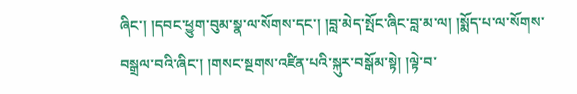ཞིང་། །དབང་ཕྱུག་བུམ་སྣ་ལ་སོགས་དང་། །བླ་མེད་སྤོང་ཞིང་བླ་མ་ལ། །སྨོད་པ་ལ་སོགས་བསྒྲལ་བའི་ཞིང་། །གསང་སྔགས་འཛིན་པའི་སྐུར་བསྒོམ་སྟེ། །ལྟེ་བ་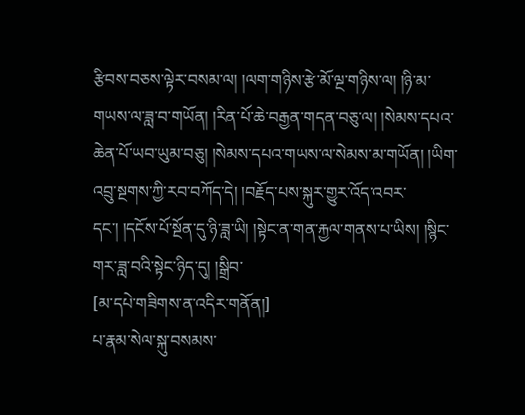རྩིབས་བཅས་ལྟེར་བསམ་ལ། །ལག་གཉིས་རྩེ་མོ་ལྔ་གཉིས་ལ། །ཉི་མ་གཡས་ལ་ཟླ་བ་གཡོན། །རིན་པོ་ཆེ་བརྒྱན་གདན་བཅུ་ལ། །སེམས་དཔའ་ཆེན་པོ་ཡབ་ཡུམ་བཅུ། །སེམས་དཔའ་གཡས་ལ་སེམས་མ་གཡོན། །ཡིག་འབྲུ་སྔགས་ཀྱི་རབ་བཀོད་དེ། །བརྗོད་པས་སྐུར་གྱུར་འོད་འབར་དང་། །དངོས་པོ་སྔོན་དུ་ཉི་ཟླ་ཡི། །སྟེང་ན་གན་རྐྱལ་གནས་པ་ཡིས། །སྙིང་གར་ཟླ་བའི་སྟེང་ཉིད་དུ། །སྒྲིབ་
[མ་དཔེ་གཟིགས་ན་འདིར་གནོན།]
པ་རྣམ་སེལ་སྐུ་བསམས་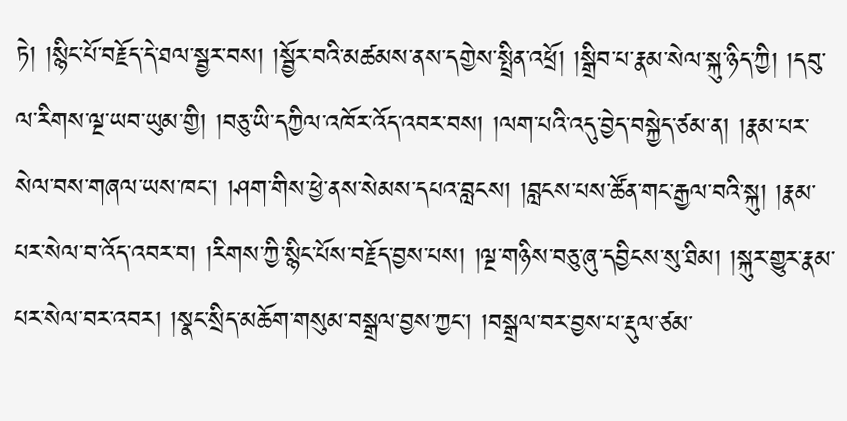ཏེ། །སྙིང་པོ་བརྗོད་དེ་ཐལ་སྦྱར་བས། །སྦྱོར་བའི་མཚམས་ནས་དགྱེས་སྤྲིན་འཕྲོ། །སྒྲིབ་པ་རྣམ་སེལ་སྐུ་ཉིད་ཀྱི། །དབུ་ལ་རིགས་ལྔ་ཡབ་ཡུམ་གྱི། །བཅུ་ཡི་དཀྱིལ་འཁོར་འོད་འབར་བས། །ལག་པའི་འདུ་བྱེད་བསྐྱེད་ཙམ་ན། །རྣམ་པར་སེལ་བས་གཞལ་ཡས་ཁང་། །ཤག་གིས་ཕྱེ་ནས་སེམས་དཔའ་བླངས། །བླངས་པས་ཚོན་གང་རྒྱལ་བའི་སྐུ། །རྣམ་པར་སེལ་བ་འོད་འབར་བ། །རིགས་ཀྱི་སྙིང་པོས་བརྗོད་བྱས་པས། །ལྔ་གཉིས་བཅུ་ཞུ་དབྱིངས་སུ་ཐིམ། །སྐུར་གྱུར་རྣམ་པར་སེལ་བར་འབར། །སྣང་སྲིད་མཆོག་གསུམ་བསྒྲལ་བྱས་ཀྱང་། །བསྒྲལ་བར་བྱས་པ་རྡུལ་ཙམ་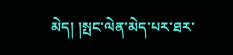མེད། །སྤང་ལེན་མེད་པར་ཐར་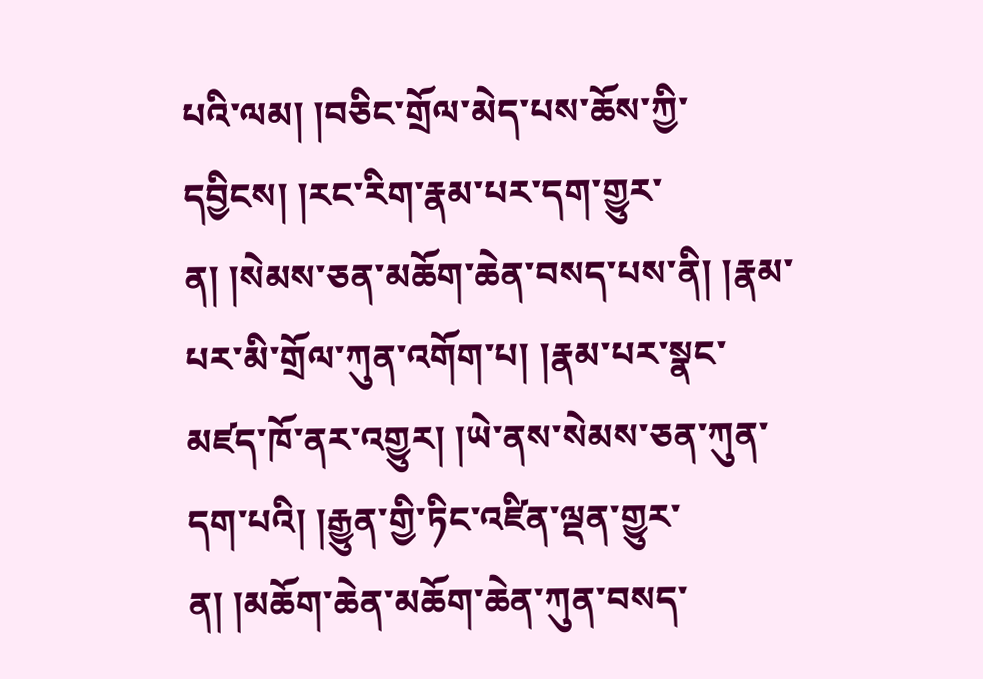པའི་ལམ། །བཅིང་གྲོལ་མེད་པས་ཆོས་ཀྱི་དབྱིངས། །རང་རིག་རྣམ་པར་དག་གྱུར་ན། །སེམས་ཅན་མཆོག་ཆེན་བསད་པས་ནི། །རྣམ་པར་མི་གྲོལ་ཀུན་འགོག་པ། །རྣམ་པར་སྣང་མཛད་ཁོ་ནར་འགྱུར། །ཡེ་ནས་སེམས་ཅན་ཀུན་དག་པའི། །རྒྱུན་གྱི་ཏིང་འཛིན་ལྡན་གྱུར་ན། །མཆོག་ཆེན་མཆོག་ཆེན་ཀུན་བསད་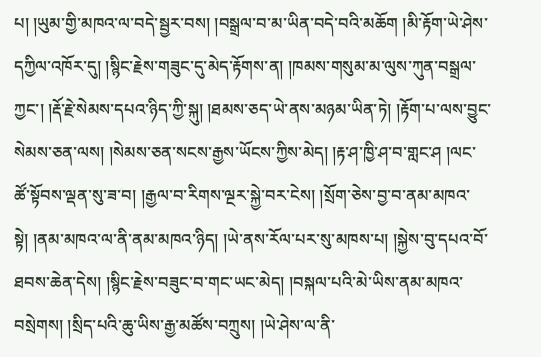པ། །ཡུམ་གྱི་མཁའ་ལ་བདེ་སྦྱར་བས། །བསྒྲལ་བ་མ་ཡིན་བདེ་བའི་མཆོག །མི་རྟོག་ཡེ་ཤེས་དཀྱིལ་འཁོར་དུ། །སྙིང་རྗེས་གཟུང་དུ་མེད་རྟོགས་ན། །ཁམས་གསུམ་མ་ལུས་ཀུན་བསྒྲལ་ཀྱང་། །རྡོ་རྗེ་སེམས་དཔའ་ཉིད་ཀྱི་སྐུ། །ཐམས་ཅད་ཡེ་ནས་མཉམ་ཡིན་ཏེ། །རྟོག་པ་ལས་བྱུང་སེམས་ཅན་ལས། །སེམས་ཅན་སངས་རྒྱས་ཡོངས་ཀྱིས་མེད། །རྟ་ཤ་ཁྱི་ཤ་བ་གླང་ཤ །ལང་ཚོ་སྟོབས་ལྡན་སུ་ཟ་བ། །རྒྱལ་བ་རིགས་ལྔར་སྐྱེ་བར་ངེས། །སྲོག་ཅེས་བྱ་བ་ནམ་མཁའ་སྟེ། །ནམ་མཁའ་ལ་ནི་ནམ་མཁའ་ཉིད། །ཡེ་ནས་རོལ་པར་སུ་མཁས་པ། །སྐྱེས་བུ་དཔའ་བོ་ཐབས་ཆེན་དེས། །སྙིང་རྗེས་བཟུང་བ་གང་ཡང་མེད། །བསྐལ་པའི་མེ་ཡིས་ནམ་མཁའ་བསྲེགས། །སྲིད་པའི་ཆུ་ཡིས་རྒྱ་མཚོས་བཀྲུས། །ཡེ་ཤེས་ལ་ནི་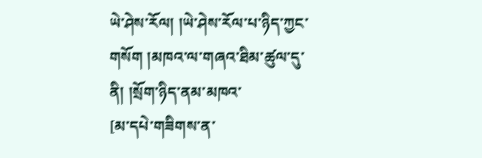ཡེ་ཤེས་རོལ། །ཡེ་ཤེས་རོལ་པ་ཉིད་ཀྱང་གསོག །མཁའ་ལ་གཞའ་ཐིམ་ཚུལ་དུ་ནི། །སྲོག་ཉིད་ནམ་མཁའ་
[མ་དཔེ་གཟིགས་ན་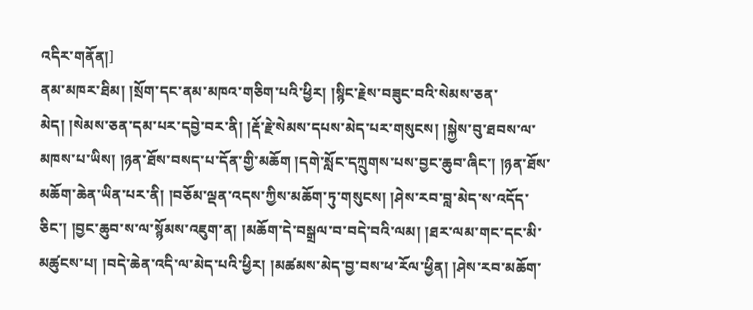འདིར་གནོན།]
ནམ་མཁར་ཐིམ། །སྲོག་དང་ནམ་མཁའ་གཅིག་པའི་ཕྱིར། །སྙིང་རྗེས་བཟུང་བའི་སེམས་ཅན་མེད། །སེམས་ཅན་དམ་པར་དབྱེ་བར་ནི། །རྡོ་རྗེ་སེམས་དཔས་མེད་པར་གསུངས། །སྐྱེས་བུ་ཐབས་ལ་མཁས་པ་ཡིས། །ཉན་ཐོས་བསད་པ་དོན་གྱི་མཆོག །དགེ་སློང་དཀྲུགས་པས་བྱང་ཆུབ་ཞིང་། །ཉན་ཐོས་མཆོག་ཆེན་ཡིན་པར་ནི། །བཅོམ་ལྡན་འདས་ཀྱིས་མཆོག་ཏུ་གསུངས། །ཤེས་རབ་བླ་མེད་ས་འདོད་ཅིང་། །བྱང་ཆུབ་ས་ལ་སྙོམས་འཇུག་ན། །མཆོག་དེ་བསྒྲལ་བ་བདེ་བའི་ལམ། །ཐར་ལམ་གང་དང་མི་མཚུངས་པ། །བདེ་ཆེན་འདི་ལ་མེད་པའི་ཕྱིར། །མཚམས་མེད་བྱ་བས་ཕ་རོལ་ཕྱིན། །ཤེས་རབ་མཆོག་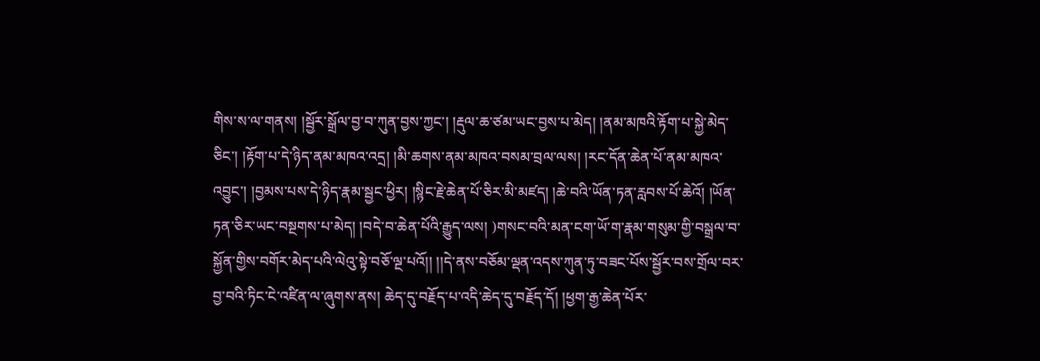གིས་ས་ལ་གནས། །སྦྱོར་སྒྲོལ་བྱ་བ་ཀུན་བྱས་ཀྱང་། །རྡུལ་ཆ་ཙམ་ཡང་བྱས་པ་མེད། །ནམ་མཁའི་རྟོག་པ་སྐྱེ་མེད་ཅིང་། །རྟོག་པ་དེ་ཉིད་ནམ་མཁའ་འདྲ། །མི་ཆགས་ནམ་མཁའ་བསམ་བྲལ་ལས། །རང་དོན་ཆེན་པོ་ནམ་མཁའ་འབྱུང་། །བྱམས་པས་དེ་ཉིད་རྣམ་སྦྱང་ཕྱིར། །སྙིང་རྗེ་ཆེན་པོ་ཅིར་མི་མཛད། །ཆེ་བའི་ཡོན་ཏན་རླབས་པོ་ཆེའོ། །ཡོན་ཏན་ཅིར་ཡང་བསྔགས་པ་མེད། །བདེ་བ་ཆེན་པོའི་རྒྱུད་ལས། )གསང་བའི་མན་ངག་ཡོ་ག་རྣམ་གསུམ་གྱི་བསྒྲལ་བ་སྐྱོན་གྱིས་བགོར་མེད་པའི་ལེའུ་སྟེ་བཅོ་ལྔ་པའོ།། །།དེ་ནས་བཅོམ་ལྡན་འདས་ཀུན་ཏུ་བཟང་པོས་སྦྱོར་བས་གྲོལ་བར་བྱ་བའི་ཏིང་ངེ་འཛིན་ལ་ཞུགས་ནས། ཆེད་དུ་བརྗོད་པ་འདི་ཆེད་དུ་བརྗོད་དོ། །ཕྱག་རྒྱ་ཆེན་པོར་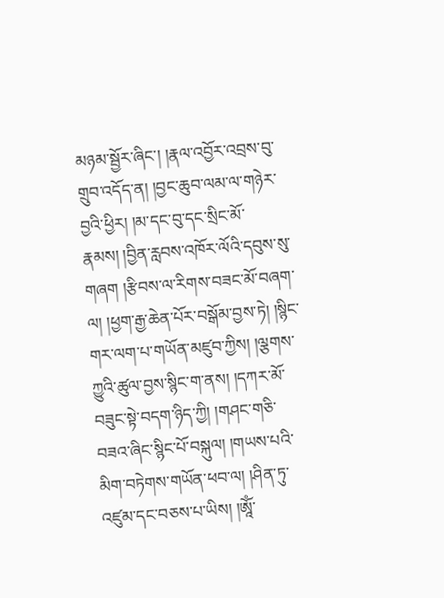མཉམ་སྦྱོར་ཞིང་། །རྣལ་འབྱོར་འབྲས་བུ་གྲུབ་འདོད་ན། །བྱང་ཆུབ་ལམ་ལ་གཉེར་བྱའི་ཕྱིར། །མ་དང་བུ་དང་སྲིང་མོ་རྣམས། །བྱིན་རླབས་འཁོར་ལོའི་དབུས་སུ་གཞག །རྩིབས་ལ་རིགས་བཟང་མོ་བཞག་ལ། །ཕྱག་རྒྱ་ཆེན་པོར་བསྒོམ་བྱས་ཏེ། །སྙིང་གར་ལག་པ་གཡོན་མཛུབ་ཀྱིས། །ལྕགས་ཀྱུའི་ཚུལ་བྱས་སྙིང་ག་ནས། །དཀར་མོ་བཟུང་སྟེ་བདག་ཉིད་ཀྱི། །གཤང་གཅི་བཟའ་ཞིང་སྙིང་པོ་བསྐུལ། །གཡས་པའི་མིག་བཏེགས་གཡོན་ཕབ་ལ། །ཤིན་ཏུ་འཛུམ་དང་བཅས་པ་ཡིས། །ཨཱོཾ་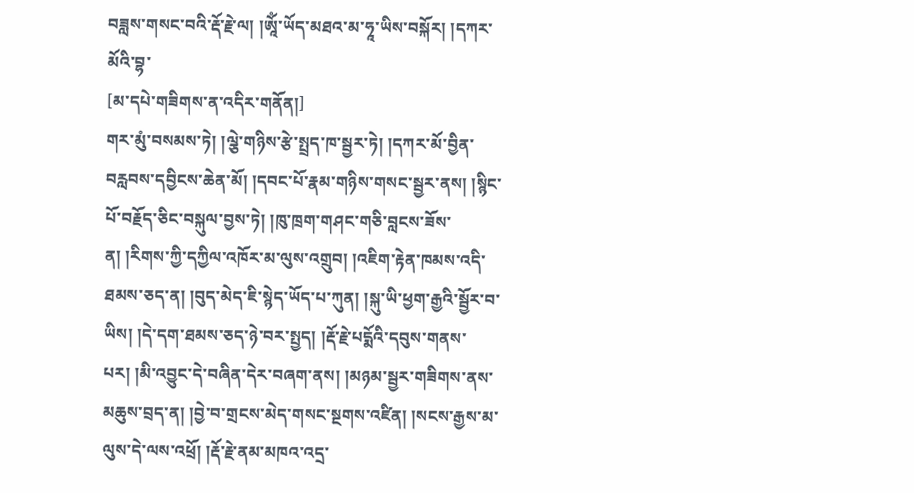བཟླས་གསང་བའི་རྡོ་རྗེ་ལ། །ཨཱོཾ་ཡོད་མཐའ་མ་ཧཱ་ཡིས་བསྐོར། །དཀར་མོའི་བྷ་
[མ་དཔེ་གཟིགས་ན་འདིར་གནོན།]
གར་མུཾ་བསམས་ཏེ། །ལྕེ་གཉིས་རྩེ་སྤྲད་ཁ་སྦྱར་ཏེ། །དཀར་མོ་བྱིན་བརླབས་དབྱིངས་ཆེན་མོ། །དབང་པོ་རྣམ་གཉིས་གསང་སྦྱར་ནས། །སྙིང་པོ་བརྗོད་ཅིང་བསྐུལ་བྱས་ཏེ། །ཁུ་ཁྲག་གཤང་གཅི་བླངས་ཟོས་ན། །རིགས་ཀྱི་དཀྱིལ་འཁོར་མ་ལུས་འགྲུབ། །འཇིག་རྟེན་ཁམས་འདི་ཐམས་ཅད་ན། །བུད་མེད་ཇི་སྙེད་ཡོད་པ་ཀུན། །སྐུ་ཡི་ཕྱག་རྒྱའི་སྦྱོར་བ་ཡིས། །དེ་དག་ཐམས་ཅད་ཉེ་བར་སྤྱད། །རྡོ་རྗེ་པདྨོའི་དབུས་གནས་པར། །མི་འབྱུང་དེ་བཞིན་དེར་བཞག་ནས། །མཉམ་སྦྱར་གཟིགས་ནས་མཆུས་བྲད་ན། །བྱེ་བ་གྲངས་མེད་གསང་སྔགས་འཛིན། །སངས་རྒྱས་མ་ལུས་དེ་ལས་འཕྲོ། །རྡོ་རྗེ་ནམ་མཁའ་འདྲ་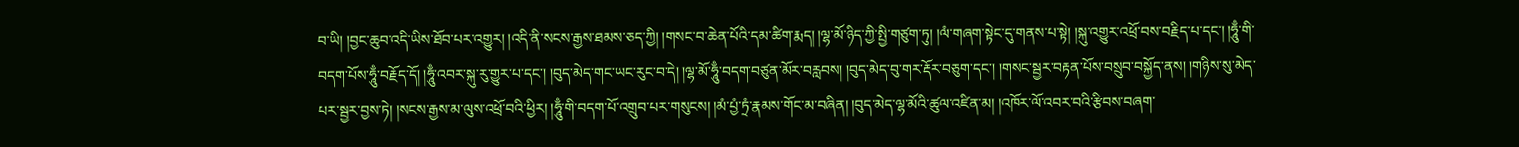བ་ཡི། །བྱང་ཆུབ་འདི་ཡིས་ཐོབ་པར་འགྱུར། །འདི་ནི་སངས་རྒྱས་ཐམས་ཅད་ཀྱི། །གསང་བ་ཆེན་པོའི་དམ་ཚིག་རྨད། །ལྷ་མོ་ཉིད་ཀྱི་སྤྱི་གཙུག་ཏུ། །ལཾ་གཞག་སྟེང་དུ་གནས་པ་སྟེ། །སྐུ་འགྱུར་འཕྲོ་བས་བརྗིད་པ་དང་། །ཧཱུྃ་གི་བདག་པོས་ཧཱུྃ་བརྗོད་དོ། །ཧཱུྃ་འབར་སྐུ་རུ་གྱུར་པ་དང་། །བུད་མེད་གང་ཡང་རུང་བ་དེ། །ལྷ་མོ་ཧཱུྃ་བདག་བཙུན་མོར་བརླབས། །བུད་མེད་བུ་གར་རྡོར་བཅུག་དང་། །གསང་སྦྱར་བརྟན་པོས་བསྲུབ་བསྐྱོད་ནས། །གཉིས་སུ་མེད་པར་སྦྱར་བྱས་ཏེ། །སངས་རྒྱས་མ་ལུས་འཕྲོ་བའི་ཕྱིར། །ཧཱུྃ་གི་བདག་པོ་འགྲུབ་པར་གསུངས། །མཾ་པྱཾ་ཏྲཾ་རྣམས་གོང་མ་བཞིན། །བུད་མེད་ལྷ་མོའི་ཚུལ་འཛིན་མ། །འཁོར་ལོ་འབར་བའི་རྩིབས་བཞག་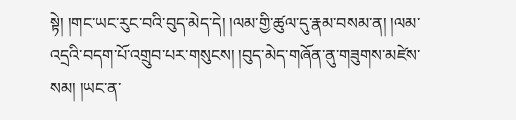སྟེ། །གང་ཡང་རུང་བའི་བུད་མེད་དེ། །ལམ་གྱི་ཚུལ་དུ་རྣམ་བསམ་ན། །ལམ་འདྲའི་བདག་པོ་འགྲུབ་པར་གསུངས། །བུད་མེད་གཞོན་ནུ་གཟུགས་མཛེས་སམ། །ཡང་ན་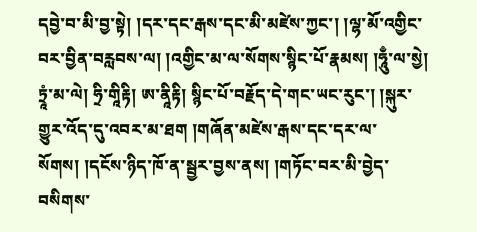དབྱེ་བ་མི་བྱ་སྟེ། །དར་དང་རྒས་དང་མི་མཛེས་ཀྱང་། །ལྷ་མོ་འགྱིང་བར་བྱིན་བརླབས་ལ། །འགྱིང་མ་ལ་སོགས་སྙིང་པོ་རྣམས། །ཧཱུྃ་ལ་སྱེ། ཏྲཱཾ་མ་ལེ། ཧྲི་གཱིརྟི། ཨ་ནཱིརྟི། སྙིང་པོ་བརྗོད་དེ་གང་ཡང་རུང་། །སྐུར་གྱུར་འོད་དུ་འབར་མ་ཐག །གཞོན་མཛེས་རྒས་དང་དར་ལ་སོགས། །དངོས་ཉིད་ཁོ་ན་སྦྱར་བྱས་ནས། །གཏོང་བར་མི་བྱེད་བསིགས་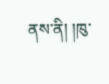ནས་ནི། །ཁུ་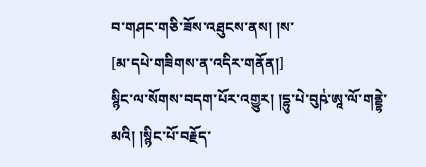བ་གཤང་གཅི་ཟོས་འཐུངས་ནས། །ས་
[མ་དཔེ་གཟིགས་ན་འདིར་གནོན།]
སྙིང་ལ་སོགས་བདག་པོར་འགྱུར། །དྷུ་པེ་བུཥ྇་ཨཱ་ལོ་གནྡྷེ་མའི། །སྙིང་པོ་བརྗོད་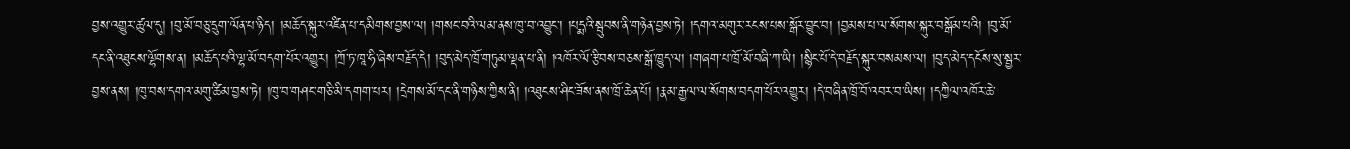བྱས་འགྱུར་ཚུལ་དུ། །བུ་མོ་བཅུ་དྲུག་ལོན་པ་ཉིད། །མཆོད་སྐུར་འཛིན་པ་དམིགས་བྱས་ལ། །གསང་བའི་ལམ་ནས་ཁུ་བ་འབྱུང་། །པདྨའི་སྦུབས་ནི་གཉེན་བྱས་ཏེ། །དགའ་མགུར་རངས་པས་སྒོར་བྱུང་བ། །བྱམས་པ་ལ་སོགས་སྐུར་བསྒོམ་པའི། །བུ་མོ་དང་ནི་འཐུངས་ལྷོགས་ན། །མཆོད་པའི་ལྷ་མོ་བདག་པོར་འགྱུར། །ཀྲོ་ཏ་ཁཱ་ཧི་ཞེས་བརྗོད་དེ། །བུད་མེད་ཁྲོ་གཏུམ་ལྡན་པ་ནི། །འཁོར་ལོ་རྩིབས་བཅས་སྒོ་ཁྱུད་ལ། །གཞག་པ་ཁྲོ་མོ་བཞི་ཀ་ཡི། །སྙིང་པོ་དེ་བརྗོད་སྐུར་བསམས་ལ། །བུད་མེད་དངོས་སུ་སྦྱར་བྱས་ནས། །ཁུ་བས་དགའ་མགུ་ཚིམ་བྱས་ཏེ། །ཁུ་བ་གཤང་གཅི་མི་དགག་པར། །དྲེགས་མོ་དང་ནི་གཉིས་ཀྱིས་ནི། །འཐུངས་ཤིང་ཟོས་ནས་ཁྲོ་ཆེན་པོ། །རྣམ་རྒྱལ་ལ་སོགས་བདག་པོར་འགྱུར། །དེ་བཞིན་ཁྲོ་བོ་འབར་བ་ཡིས། །དཀྱིལ་འཁོར་ཆེ་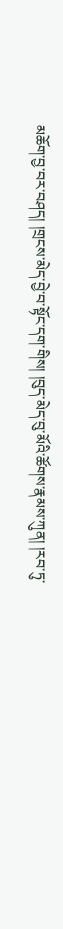མཆོག་བྱ་བར་བཤད། །གྲངས་མེད་བྱེ་བ་སྟོང་དག་གིས། །བུད་མེད་བུ་མོའི་ཚོགས་རྣམས་ཀུན། །རབ་ཏུ་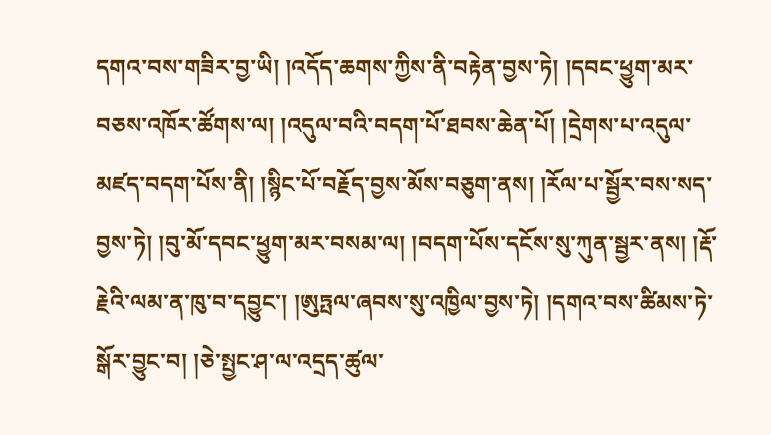དགའ་བས་གཟིར་བྱ་ཡི། །འདོད་ཆགས་ཀྱིས་ནི་བརྟེན་བྱས་ཏེ། །དབང་ཕྱུག་མར་བཅས་འཁོར་ཚོགས་ལ། །འདུལ་བའི་བདག་པོ་ཐབས་ཆེན་པོ། །དྲེགས་པ་འདུལ་མཛད་བདག་པོས་ནི། །སྙིང་པོ་བརྗོད་བྱས་མོས་བཅུག་ནས། །རོལ་པ་སྦྱོར་བས་སད་བྱས་ཏེ། །བུ་མོ་དབང་ཕྱུག་མར་བསམ་ལ། །བདག་པོས་དངོས་སུ་ཀུན་སྦྱར་ནས། །རྡོ་རྗེའི་ལམ་ན་ཁུ་བ་དབྱུང་། །ཨུཏྤལ་ཞབས་སུ་འཁྱིལ་བྱས་ཏེ། །དགའ་བས་ཚིམས་ཏེ་སྒོར་བྱུང་བ། །ཅེ་སྤྱང་ཤ་ལ་འདྲད་ཚུལ་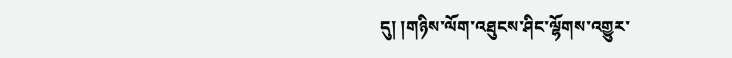དུ། །གཉིས་ལོག་འཐུངས་ཤིང་ལྷོགས་འགྱུར་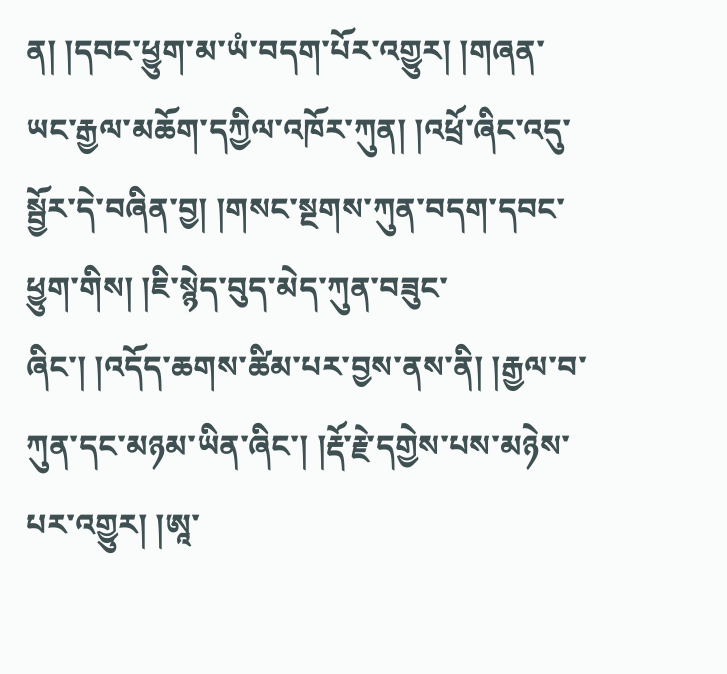ན། །དབང་ཕྱུག་མ་ཡཾ་བདག་པོར་འགྱུར། །གཞན་ཡང་རྒྱལ་མཆོག་དཀྱིལ་འཁོར་ཀུན། །འཕྲོ་ཞིང་འདུ་སྦྱོར་དེ་བཞིན་བྱ། །གསང་སྔགས་ཀུན་བདག་དབང་ཕྱུག་གིས། །ཇི་སྙེད་བུད་མེད་ཀུན་བཟུང་ཞིང་། །འདོད་ཆགས་ཚིམ་པར་བྱས་ནས་ནི། །རྒྱལ་བ་ཀུན་དང་མཉམ་ཡིན་ཞིང་། །རྡོ་རྗེ་དགྱེས་པས་མཉེས་པར་འགྱུར། །ཨཱ་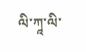ལི་ཀཱ་ལི་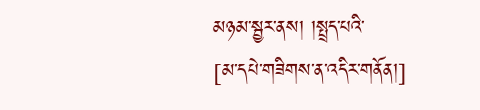མཉམ་སྦྱར་ནས། །སྤྲད་པའི་
[མ་དཔེ་གཟིགས་ན་འདིར་གནོན།]